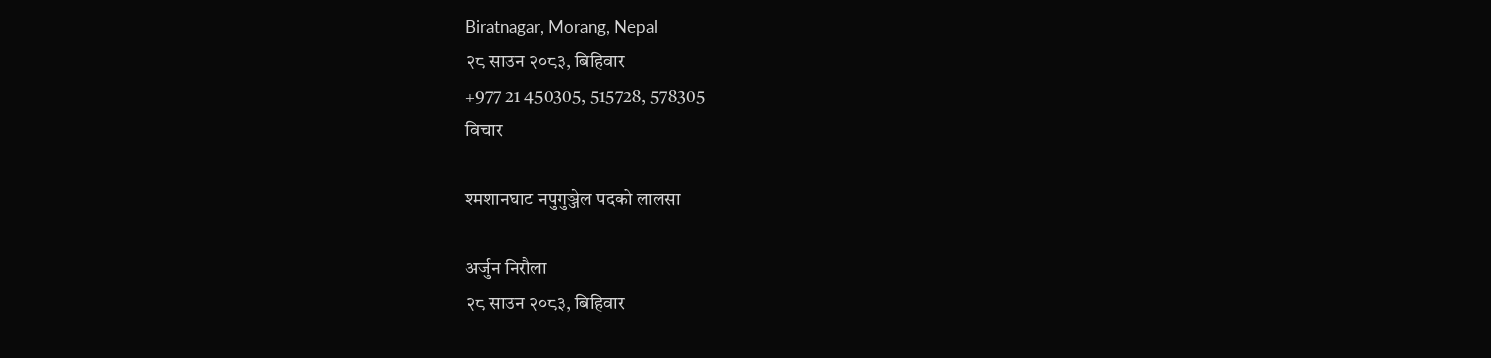Biratnagar, Morang, Nepal
२८ साउन २०८३, बिहिवार
+977 21 450305, 515728, 578305
विचार

श्मशानघाट नपुगुञ्जेल पदको लालसा

अर्जुन निरौला
२८ साउन २०८३, बिहिवार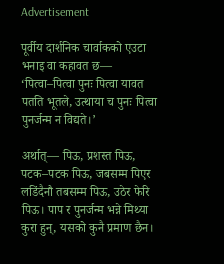Advertisement

पूर्वीय दार्शनिक चार्वाकको एउटा भनाइ वा कहावत छ— ‘पित्वा–पित्वा पुनः पित्वा यावत पतति भूतले, उत्थाया च पुनः पित्वा पुनर्जन्म न विद्यते।’

अर्थात्— पिऊ, प्रशस्त पिऊ, पटक–पटक पिऊ, जबसम्म पिएर लडिंदैनौ तबसम्म पिऊ, उठेर फेरि पिऊ। पाप र पुनर्जन्म भन्ने मिथ्या कुरा हुन्, यसको कुनै प्रमाण छैन।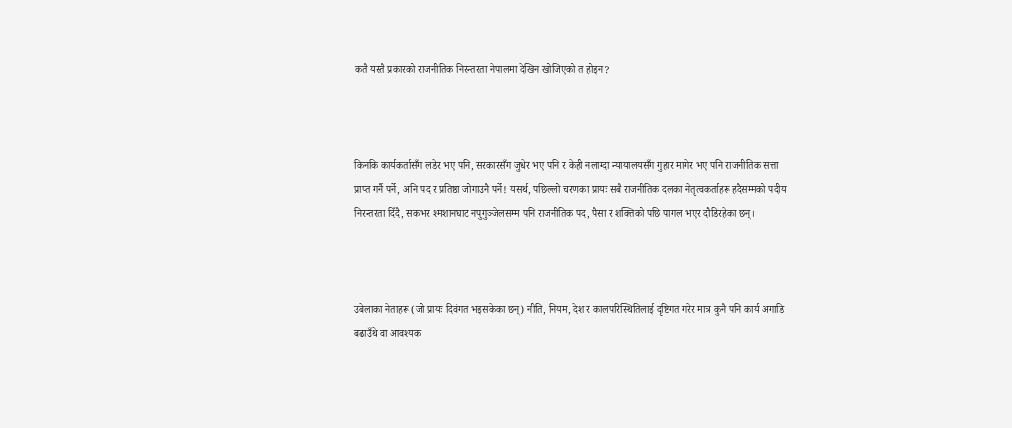कतै यस्तै प्रकारको राजनीतिक निरन्तरता नेपालमा देखिन खोजिएको त होइन?



किनकि कार्यकर्तासँग लडेर भए पनि, सरकारसँग जुधेर भए पनि र केही नलाग्दा न्यायालयसँग गुहार मागेर भए पनि राजनीतिक सत्ता प्राप्त गर्नै पर्ने, अनि पद र प्रतिष्ठा जोगाउनै पर्ने! यसर्थ, पछिल्लो चरणका प्रायः सबै राजनीतिक दलका नेतृत्वकर्ताहरू हदैसम्मको पदीय निरन्तरता दिँदै, सकभर श्मशानघाट नपुगुञ्जेलसम्म पनि राजनीतिक पद, पैसा र शक्तिको पछि पागल भएर दौडिरहेका छन्।



उबेलाका नेताहरू (जो प्रायः दिवंगत भइसकेका छन्) नीति, नियम, देश र कालपरिस्थितिलाई दृष्टिगत गरेर मात्र कुनै पनि कार्य अगाडि बढाउँथे वा आवश्यक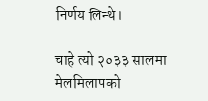निर्णय लिन्थे।

चाहे त्यो २०३३ सालमा मेलमिलापको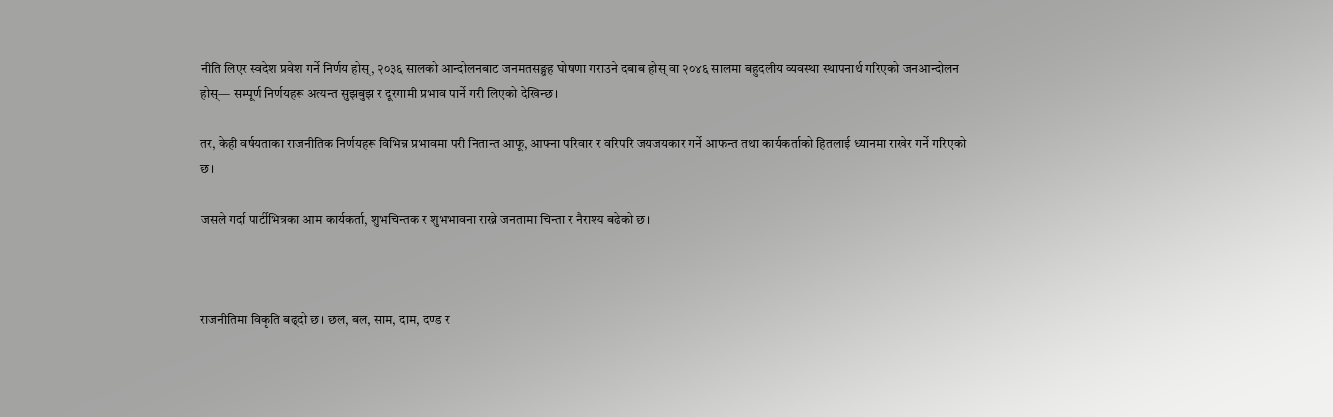नीति लिएर स्वदेश प्रवेश गर्ने निर्णय होस्, २०३६ सालको आन्दोलनबाट जनमतसङ्ग्रह घोषणा गराउने दबाब होस् वा २०४६ सालमा बहुदलीय व्यवस्था स्थापनार्थ गरिएको जनआन्दोलन होस्— सम्पूर्ण निर्णयहरू अत्यन्त सुझबुझ र दूरगामी प्रभाव पार्ने गरी लिएको देखिन्छ।

तर, केही वर्षयताका राजनीतिक निर्णयहरू विभिन्न प्रभावमा परी नितान्त आफू, आफ्ना परिवार र वरिपरि जयजयकार गर्ने आफन्त तथा कार्यकर्ताको हितलाई ध्यानमा राखेर गर्ने गरिएको छ।

जसले गर्दा पार्टीभित्रका आम कार्यकर्ता, शुभचिन्तक र शुभभावना राख्ने जनतामा चिन्ता र नैराश्य बढेको छ।



राजनीतिमा विकृति बढ्दो छ। छल, बल, साम, दाम, दण्ड र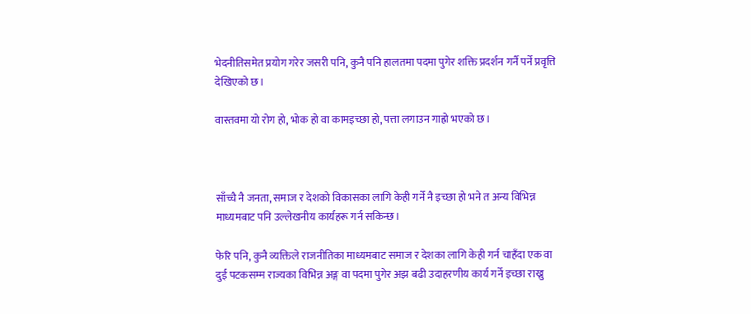भेदनीतिसमेत प्रयोग गरेर जसरी पनि, कुनै पनि हालतमा पदमा पुगेर शक्ति प्रदर्शन गर्नै पर्ने प्रवृत्ति देखिएको छ।

वास्तवमा यो रोग हो, भोक हो वा कामइच्छा हो, पत्ता लगाउन गाह्रो भएको छ।



साँच्चै नै जनता, समाज र देशको विकासका लागि केही गर्ने नै इच्छा हो भने त अन्य विभिन्न माध्यमबाट पनि उल्लेखनीय कार्यहरू गर्न सकिन्छ।

फेरि पनि, कुनै व्यक्तिले राजनीतिका माध्यमबाट समाज र देशका लागि केही गर्न चाहँदा एक वा दुई पटकसम्म राज्यका विभिन्न अङ्ग वा पदमा पुगेर अझ बढी उदाहरणीय कार्य गर्ने इच्छा राख्नु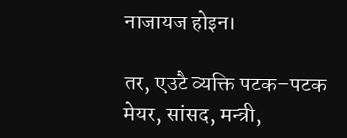नाजायज होइन।

तर, एउटै व्यक्ति पटक–पटक मेयर, सांसद, मन्त्री,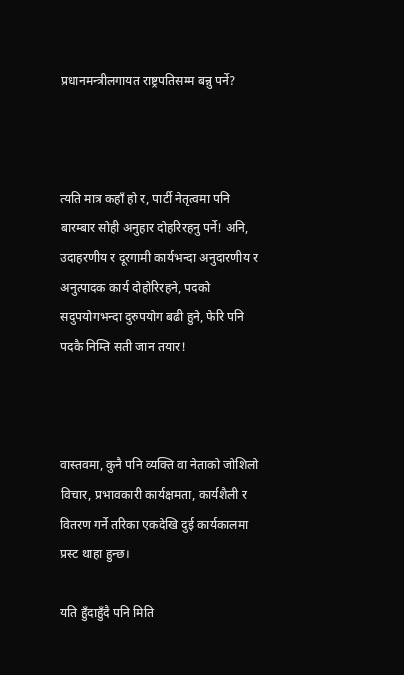प्रधानमन्त्रीलगायत राष्ट्रपतिसम्म बन्नु पर्ने?



त्यति मात्र कहाँ हो र, पार्टी नेतृत्वमा पनि बारम्बार सोही अनुहार दोहरिरहनु पर्ने! अनि, उदाहरणीय र दूरगामी कार्यभन्दा अनुदारणीय र अनुत्पादक कार्य दोहोरिरहने, पदको सदुपयोगभन्दा दुरुपयोग बढी हुने, फेरि पनि पदकै निम्ति सती जान तयार!



वास्तवमा, कुनै पनि व्यक्ति वा नेताको जोशिलो विचार, प्रभावकारी कार्यक्षमता, कार्यशैली र वितरण गर्ने तरिका एकदेखि दुई कार्यकालमा प्रस्ट थाहा हुन्छ।

यति हुँदाहुँदै पनि मिति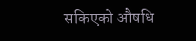सकिएको औषधि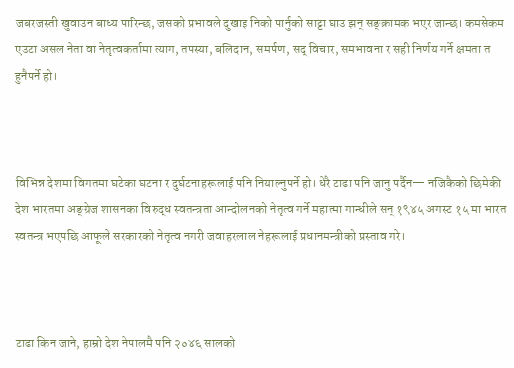जबरजस्ती खुवाउन बाध्य पारिन्छ, जसको प्रभावले दुखाइ निको पार्नुको साट्टा घाउ झन् सङ्क्रामक भएर जान्छ। कमसेकम एउटा असल नेता वा नेतृत्वकर्तामा त्याग, तपस्या, बलिदान, समर्पण, सद् विचार, समभावना र सही निर्णय गर्ने क्षमता त हुनैपर्ने हो।



विभिन्न देशमा विगतमा घटेका घटना र दुर्घटनाहरूलाई पनि नियाल्नुपर्ने हो। धेरै टाढा पनि जानु पर्दैन— नजिकैको छिमेकी देश भारतमा अङ्ग्रेज शासनका विरुद्ध स्वतन्त्रता आन्दोलनको नेतृत्व गर्ने महात्मा गान्धीले सन् १९४५ अगस्ट १५ मा भारत स्वतन्त्र भएपछि आफूले सरकारको नेतृत्व नगरी जवाहरलाल नेहरूलाई प्रधानमन्त्रीको प्रस्ताव गरे।



टाढा किन जाने, हाम्रो देश नेपालमै पनि २०४६ सालको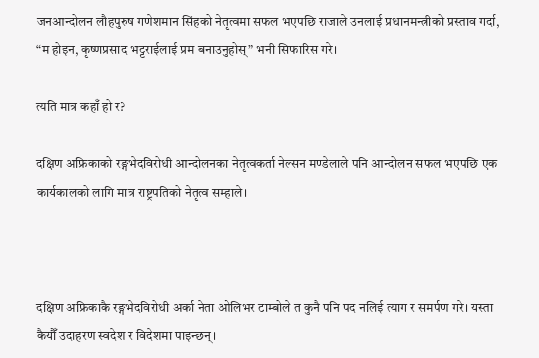जनआन्दोलन लौहपुरुष गणेशमान सिंहको नेतृत्वमा सफल भएपछि राजाले उनलाई प्रधानमन्त्रीको प्रस्ताव गर्दा, “म होइन, कृष्णप्रसाद भट्टराईलाई प्रम बनाउनुहोस्” भनी सिफारिस गरे।

त्यति मात्र कहाँ हो र?

दक्षिण अफ्रिकाको रङ्गभेदविरोधी आन्दोलनका नेतृत्वकर्ता नेल्सन मण्डेलाले पनि आन्दोलन सफल भएपछि एक कार्यकालको लागि मात्र राष्ट्रपतिको नेतृत्व सम्हाले।



दक्षिण अफ्रिकाकै रङ्गभेदविरोधी अर्का नेता ओलिभर टाम्बोले त कुनै पनि पद नलिई त्याग र समर्पण गरे। यस्ता कैयौँ उदाहरण स्वदेश र विदेशमा पाइन्छन्।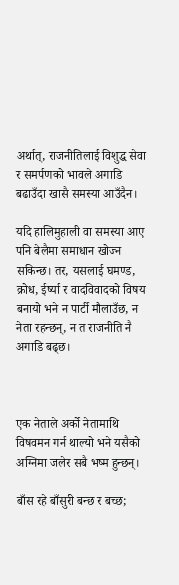अर्थात्, राजनीतिलाई विशुद्ध सेवा र समर्पणको भावले अगाडि बढाउँदा खासै समस्या आउँदैन।

यदि हालिमुहाली वा समस्या आए पनि बेलैमा समाधान खोज्न सकिन्छ। तर, यसलाई घमण्ड, क्रोध, ईर्ष्या र वादविवादको विषय बनायो भने न पार्टी मौलाउँछ, न नेता रहन्छन्, न त राजनीति नै अगाडि बढ्छ।



एक नेताले अर्को नेतामाथि विषवमन गर्न थाल्यो भने यसैको अग्निमा जलेर सबै भष्म हुन्छन्।

बाँस रहे बाँसुरी बन्छ र बच्छ;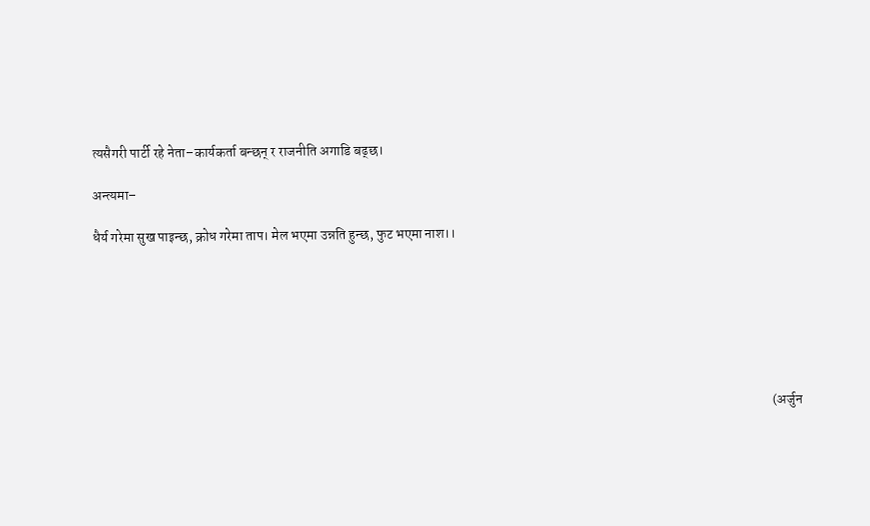त्यसैगरी पार्टी रहे नेता–कार्यकर्ता बन्छन् र राजनीति अगाडि बढ्छ।

अन्त्यमा–

धैर्य गरेमा सुख पाइन्छ, क्रोध गरेमा ताप। मेल भएमा उन्नति हुन्छ, फुट भएमा नाश।।







                                                                                                                                                                                                                                                     (अर्जुन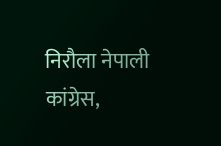निरौला नेपाली कांग्रेस,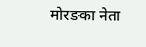मोरङका नेता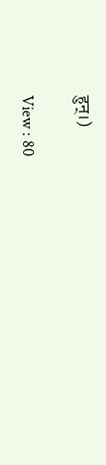हुन्।)

View : 80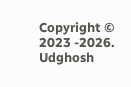Copyright © 2023 -2026. Udghosh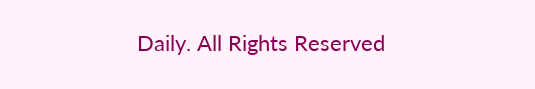Daily. All Rights Reserved